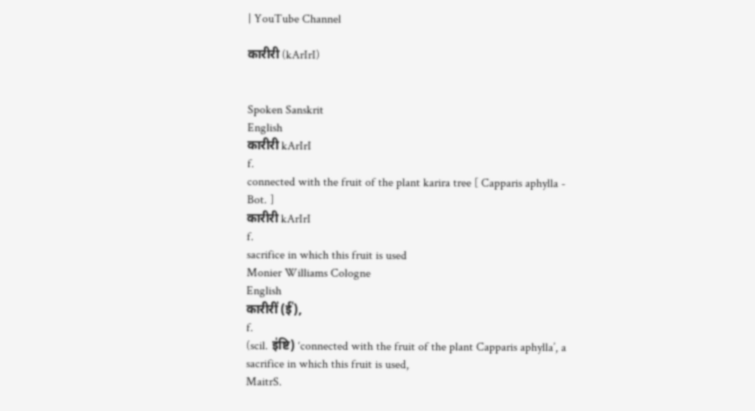| YouTube Channel

कारीरी (kArIrI)


Spoken Sanskrit
English
कारीरी kArIrI
f.
connected with the fruit of the plant karira tree [ Capparis aphylla - Bot. ]
कारीरी kArIrI
f.
sacrifice in which this fruit is used
Monier Williams Cologne
English
कारीरी॑ (ई॑),
f.
(scil. इ॑ष्टि) ‘connected with the fruit of the plant Capparis aphylla’, a sacrifice in which this fruit is used,
MaitrS.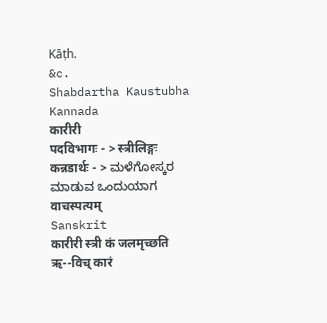Kāṭh.
&c.
Shabdartha Kaustubha
Kannada
कारीरी
पदविभागः - > स्त्रीलिङ्गः
कन्नडार्थः - > ಮಳೆಗೋಸ್ಕರ ಮಾಡುವ ಒಂದುಯಾಗ
वाचस्पत्यम्
Sanskrit
कारीरी स्त्री कं जलमृच्छति ऋ--विच् कारं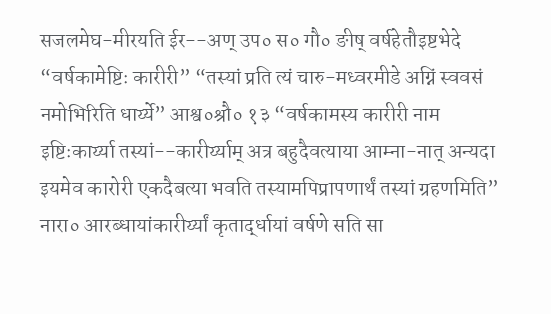सजलमेघ-मीरयति ईर--अण् उप० स० गौ० ङीष् वर्षहेतौइष्टभेदे “वर्षकामेष्टिः कारीरी” “तस्यां प्रति त्यं चारु-मध्वरमीडे अग्निं स्ववसं नमोभिरिति धार्य्ये” आश्व०श्रौ० १३ “वर्षकामस्य कारीरी नाम इष्टिःकार्य्या तस्यां--कारीर्य्याम् अत्र बहुदैवत्याया आम्ना-नात् अन्यदा इयमेव कारोरी एकदैबत्या भवति तस्यामपिप्रापणार्थं तस्यां ग्रहणमिति” नारा० आरब्धायांकारीर्य्यां कृतार्द्धायां वर्षणे सति सा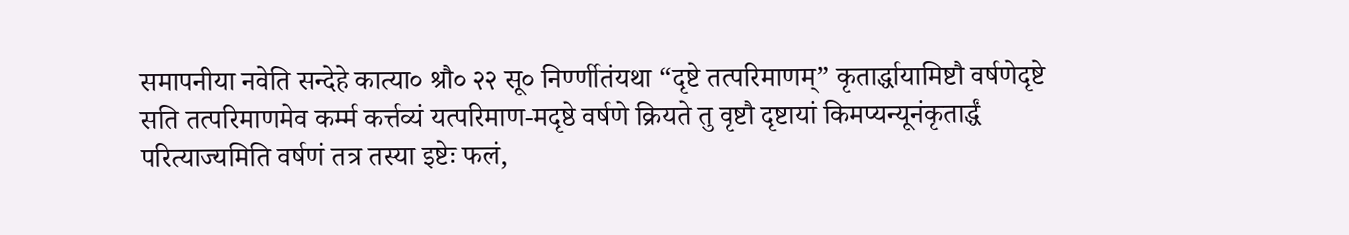समापनीया नवेति सन्देहे कात्या० श्रौ० २२ सू० निर्ण्णीतंयथा “दृष्टे तत्परिमाणम्” कृतार्द्धायामिष्टौ वर्षणेदृष्टे सति तत्परिमाणमेव कर्म्म कर्त्तव्यं यत्परिमाण-मदृष्ठे वर्षणे क्रियते तु वृष्टौ दृष्टायां किमप्यन्यूनंकृतार्द्धं परित्याज्यमिति वर्षणं तत्र तस्या इष्टेः फलं,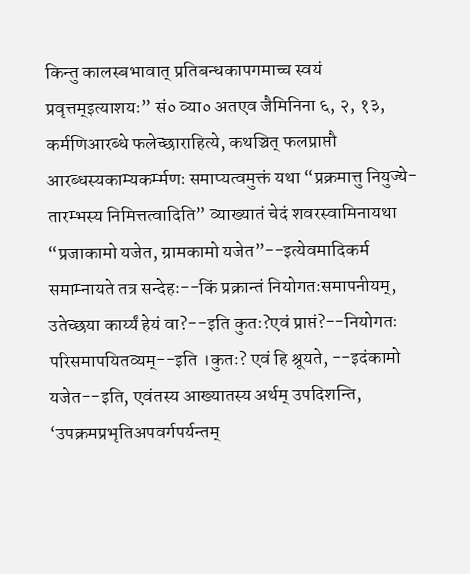किन्तु कालस्बभावात् प्रतिबन्धकापगमाच्च स्वयं प्रवृत्तम्इत्याशयः” सं० व्या० अतएव जैमिनिना ६, २, १३, कर्मणिआरब्धे फलेच्छाराहित्ये, कथञ्चित् फलप्राप्तौ आरब्धस्यकाम्यकर्म्मणः समाप्यत्वमुक्तं यथा “प्रक्रमात्तु नियुज्ये-तारम्भस्य निमित्तत्वादिति” व्याख्यातं चेदं शवरस्वामिनायथा “प्रजाकामो यजेत, ग्रामकामो यजेत”--इत्येवमादिकर्म समाम्नायते तत्र सन्देहः--किं प्रक्रान्तं नियोगतःसमापनीयम्, उतेच्छया कार्य्यं हेयं वा?--इति कुतः?एवं प्राप्तं?--नियोगतः परिसमापयितव्यम्--इति ।कुतः? एवं हि श्रूयते, --इदंकामो यजेत--इति, एवंतस्य आख्यातस्य अर्थम् उपदिशन्ति, ‘उपक्रमप्रभृतिअपवर्गपर्यन्तम्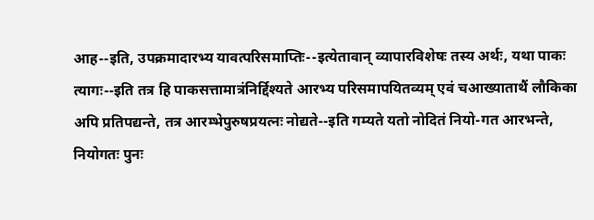आह--इति, उपक्रमादारभ्य यावत्परिसमाप्तिः--इत्येतावान् व्यापारविशेषः तस्य अर्थः, यथा पाकः त्यागः--इति तत्र हि पाकसत्तामात्रंनिर्द्दिश्यते आरभ्य परिसमापयितव्यम् एवं चआख्याताथैं लौकिका अपि प्रतिपद्यन्ते, तत्र आरम्भेपुरुषप्रयत्नः नोद्यते--इति गम्यते यतो नोदितं नियो-गत आरभन्ते, नियोगतः पुनः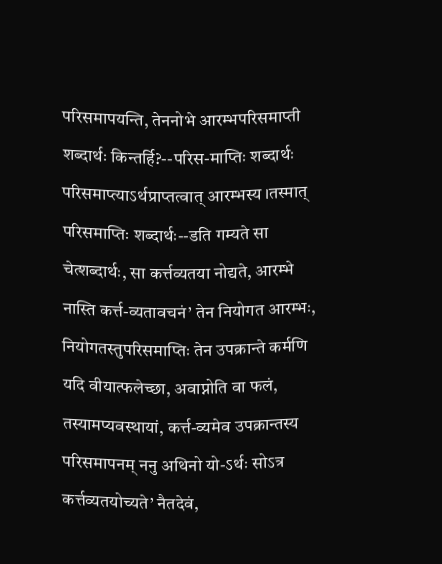परिसमापयन्ति, तेननोभे आरम्भपरिसमाप्ती शब्दार्थः किन्तर्हि?--परिस-माप्तिः शब्दार्थः परिसमाप्त्याऽर्थप्राप्तत्वात् आरम्भस्य ।तस्मात् परिसमाप्तिः शब्दार्थः--डति गम्यते सा चेत्शब्दार्थः, सा कर्त्तव्यतया नोद्यते, आरम्भे नास्ति कर्त्त-व्यतावचनं’ तेन नियोगत आरम्भः, नियोगतस्तुपरिसमाप्तिः तेन उपक्रान्ते कर्मणि यदि वीयात्फलेच्छा, अवाप्नोति वा फलं, तस्यामप्यवस्थायां, कर्त्त-व्यमेव उपक्रान्तस्य परिसमापनम् ननु अथिनो यो-ऽर्थः सोऽत्र कर्त्तव्यतयोच्यते’ नैतदेवं,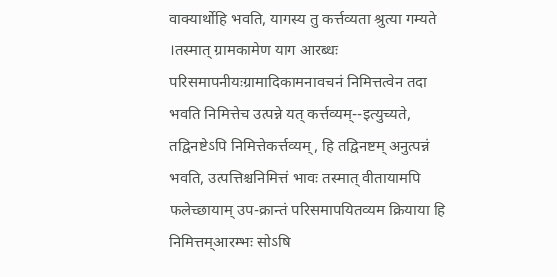वाक्यार्थोहि भवति, यागस्य तु कर्त्तव्यता श्रुत्या गम्यते ।तस्मात् ग्रामकामेण याग आरब्धः परिसमापनीयःग्रामादिकामनावचनं निमित्तत्वेन तदा भवति निमित्तेच उत्पन्ने यत् कर्त्तव्यम्--इत्युच्यते, तद्विनष्टेऽपि निमित्तेकर्त्तव्यम्, हि तद्विनष्टम् अनुत्पन्नं भवति, उत्पत्तिश्चनिमित्तं भावः तस्मात् वीतायामपि फलेच्छायाम् उप-क्रान्तं परिसमापयितव्यम क्रियाया हि निमित्तम्आरम्भः सोऽषि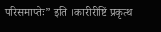परिसमाप्तेः” इति ।कारीरीष्टिं प्रकृत्थ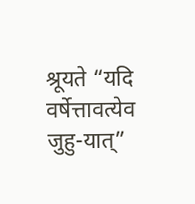श्रूयते “यदि वर्षेत्तावत्येव जुहु-यात्”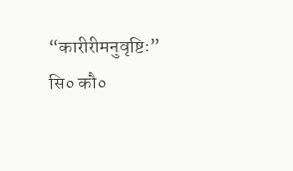“कारीरीमनुवृष्टिः” सि० कौ०